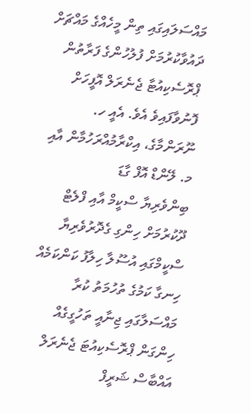މައްސަލައިގައި ތިން މީހެއްގެ މައްޗަށް ދައުވާކުރުމަށް ފުލުހުންގެ ފަރާތުން ޕްރޮސެކިއުޓާ ޖެނެރަލް އޮފީހަށް ފޮނުވާފައިވެ އެވެ. އެއީ ހ. ނޫރަންމާގެ، އިކްރާމުއްރަހުމާން އާއި މ. ލޭންޑް އޮފް ގާޑަ
ބިންވެރިޔާ ސްކީމް އާއި ފްލެޓް ދޫކުރުމަށް ހިންގި ގެދޮރުވެރިޔާ ސްކީމްގައި އުސޫލާ ހިލާފު ކަންކަމެއް ހިނގާ ކަމުގެ ތުހުމަތު ކުރާ މައްސަލާގައި ޖިނާއީ ތަހުގީގެއް ހިންގަން ޕްރޮސެކިއުޓަ ޖެނެރަލް އައްބާސް ޝަރީފް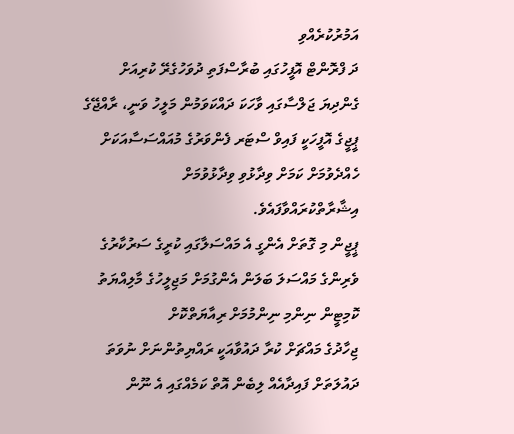އަމުރުކުރެއްވި
ދަ ފްރޮންޓް އޮފީހުގައި ބުރާސްފަތި ދުވަހުގެރޭ ކުރިއަށް ގެންދިޔަ ޖަލްސާގައި ވާހަކަ ދައްކަވަމުން މަލީހު ވަނީ، ރާއްޖޭގެ ޕީޖީގެ އޮފީހަކީ ފައިވް ސްޓަރ ފެންވަރުގެ މުއައްސަސާއަކަށް ހެއްދެވުމަށް ކަމަށް ވިދާޅުވި ވިދާޅުވުމަށް އިޝާރާތްކުރައްވާފައެވެ.
ޕީޖީން މި ގޮތަށް އެންގީ އެ މައްސަލާގައި ކުރީގެ ސަރުކާރުގެ ވެރިންގެ މައްސަލަ ބަލަން އެންގުމަށް މަޖިލީހުގެ މާލިއްޔަތު ކޮމިޓީން ނިންމި ނިންމުމަށް ރިއާޔަތްކޮށް
ޖިހާދުގެ މައްޗަށް ކުރާ ދައުވާއަކީ ރައްޔިތުންނަށް ނުވަތަ ދައުލަތަށް ފައިދާއެއް ލިބެން އޮތް ކަމެއްގައި އެ ނޫން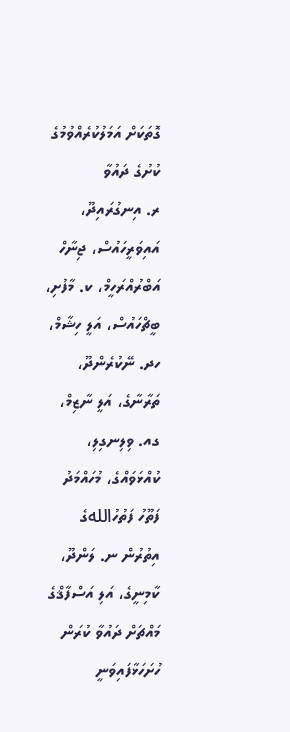ގޮތަކަށް އަމަލުކުރެއްވުމުގެ ކުށުގެ ދައުވާ
ރ. އިނގުރައިދޫ، އައިވަރީހައުސް، ޖިނާހް އަބްރުއްރަހީމް، ކ. މާފުށި، ބީޗްހައުސް، އަލީ ހިޝާމް، ހދ. ނޭކުރެންދޫ، ތަރާނާގެ، އަލީ ނާޒިމް، ގއ. ވިލިނގިލި، ކުއްޅަވައްގެ، މުހައްމަދު ފަތޫހު ފަތުހުاللهގެ އިތުރުން ނ. ލަންދޫ، ކާމިނީގެ، އަލި އަސްފާޤްގެ މައްޗަށް ދައުވާ ކުރަން ހުށަހަޅާފައިވަނީ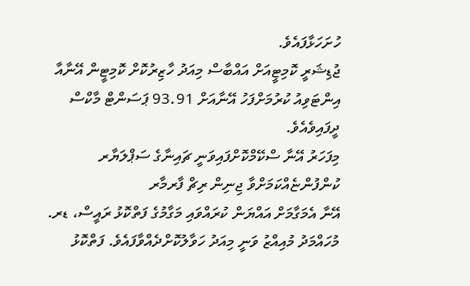ހުށަހަޅާފައެވެ.
ޖުޑިޝަރީ ކޮމިޓީއަށް އައްބާސް މިއަދު ހާޒިރުކޮށް ކޮމިޓީން އޭނާއާ އިންޓަވިއު ކުރުމަށްފަހު އޭނާއަށް 93.91 ޕަސަންޓް މާކްސް ދީފައިވެއެވެ.
މިފަހަރު އޭނާ ސްކޭމްކޮށްފައިވަނީ ޗައިނާގެ ސަޕްލަޔާރ ކުންފުންޏެއްކަމަށްވާ ޖިނިން ރިޗް ފާރމާރ
އޭނާ އެމަގާމަށް އައްޔަން ކުރައްވައި މަގާމުގެ ފަތްކޮޅު ރައީސް، ޑރ. މުހައްމަދު މުއިއްޒު ވަނީ މިއަދު ހަވާލުކޮށްދެއްވާފައެވެ. ފަތްކޮޅު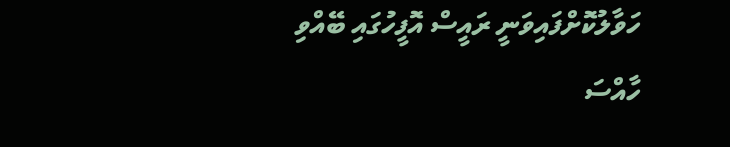ހަވާލުކޮށްފައިވަނީ ރައީސް އޮފީހުގައި ބޭއްވި ހާއްސަ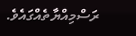ރަސްމިއްޔާތެއްގައެވެ.